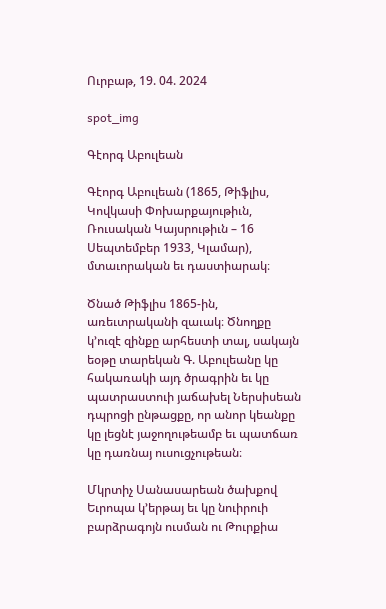Ուրբաթ, 19. 04. 2024

spot_img

Գէորգ Աբուլեան

Գէորգ Աբուլեան (1865, Թիֆլիս, Կովկասի Փոխարքայութիւն, Ռուսական Կայսրութիւն – 16 Սեպտեմբեր 1933, Կլամար), մտաւորական եւ դաստիարակ։

Ծնած Թիֆլիս 1865-ին, առեւտրականի զաւակ։ Ծնողքը կ’ուզէ զինքը արհեստի տալ, սակայն եօթը տարեկան Գ. Աբուլեանը կը հակառակի այդ ծրագրին եւ կը պատրաստուի յաճախել Ներսիսեան դպրոցի ընթացքը, որ անոր կեանքը կը լեցնէ յաջողութեամբ եւ պատճառ կը դառնայ ուսուցչութեան։

Մկրտիչ Սանասարեան ծախքով Եւրոպա կ’երթայ եւ կը նուիրուի բարձրագոյն ուսման ու Թուրքիա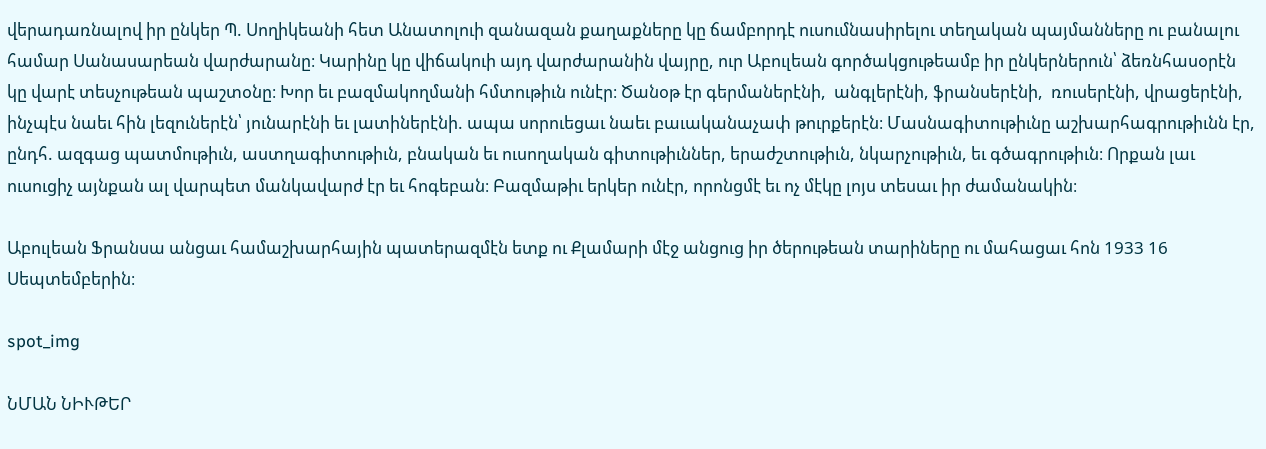վերադառնալով իր ընկեր Պ. Սողիկեանի հետ Անատոլուի զանազան քաղաքները կը ճամբորդէ ուսումնասիրելու տեղական պայմանները ու բանալու համար Սանասարեան վարժարանը։ Կարինը կը վիճակուի այդ վարժարանին վայրը, ուր Աբուլեան գործակցութեամբ իր ընկերներուն՝ ձեռնհասօրէն կը վարէ տեսչութեան պաշտօնը։ Խոր եւ բազմակողմանի հմտութիւն ունէր։ Ծանօթ էր գերմաներէնի,  անգլերէնի, ֆրանսերէնի,  ռուսերէնի, վրացերէնի, ինչպէս նաեւ հին լեզուներէն՝ յունարէնի եւ լատիներէնի. ապա սորուեցաւ նաեւ բաւականաչափ թուրքերէն։ Մասնագիտութիւնը աշխարհագրութիւնն էր, ընդհ. ազգաց պատմութիւն, աստղագիտութիւն, բնական եւ ուսողական գիտութիւններ, երաժշտութիւն, նկարչութիւն, եւ գծագրութիւն։ Որքան լաւ ուսուցիչ այնքան ալ վարպետ մանկավարժ էր եւ հոգեբան։ Բազմաթիւ երկեր ունէր, որոնցմէ եւ ոչ մէկը լոյս տեսաւ իր ժամանակին։

Աբուլեան Ֆրանսա անցաւ համաշխարհային պատերազմէն ետք ու Քլամարի մէջ անցուց իր ծերութեան տարիները ու մահացաւ հոն 1933 16 Սեպտեմբերին։

spot_img

ՆՄԱՆ ՆԻՒԹԵՐ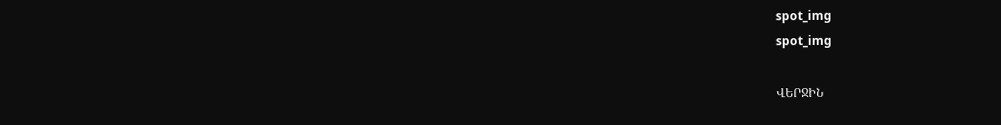spot_img
spot_img

ՎԵՐՋԻՆ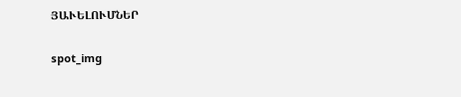ՅԱՒԵԼՈՒՄՆԵՐ

spot_img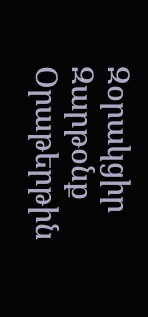Զօրակցիր Զարթօնք Օրաթերթին